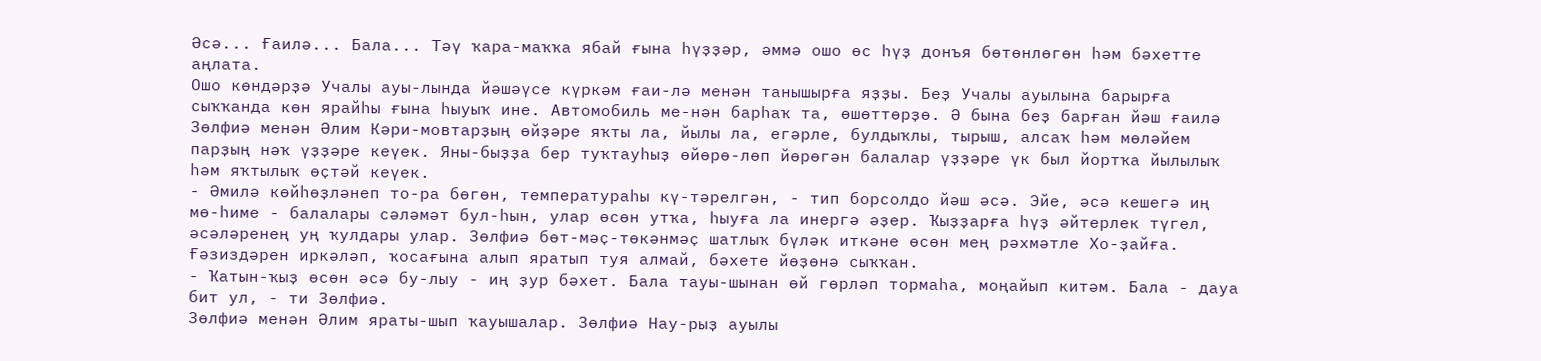Әсә... Ғаилә... Бала... Тәү ҡара-маҡҡа ябай ғына һүҙҙәр, әммә ошо өс һүҙ донъя бөтөнлөгөн һәм бәхетте аңлата.
Ошо көндәрҙә Учалы ауы-лында йәшәүсе күркәм ғаи-лә менән танышырға яҙҙы. Беҙ Учалы ауылына барырға сыҡҡанда көн ярайһы ғына һыуыҡ ине. Автомобиль ме-нән барһаҡ та, өшөттөрҙө. Ә бына беҙ барған йәш ғаилә Зөлфиә менән Әлим Кәри-мовтарҙың өйҙәре яҡты ла, йылы ла, егәрле, булдыҡлы, тырыш, алсаҡ һәм мөләйем парҙың нәҡ үҙҙәре кеүек. Яны-быҙҙа бер туҡтауһыҙ өйөрө-лөп йөрөгән балалар үҙҙәре үк был йортҡа йылылыҡ һәм яҡтылыҡ өҫтәй кеүек.
- Әмилә көйһөҙләнеп то-ра бөгөн, температураһы кү-тәрелгән, - тип борсолдо йәш әсә. Эйе, әсә кешегә иң мө-һиме - балалары сәләмәт бул-һын, улар өсөн утҡа, һыуға ла инергә әҙер. Ҡыҙҙарға һүҙ әйтерлек түгел, әсәләренең уң ҡулдары улар. Зөлфиә бөт-мәҫ-төкәнмәҫ шатлыҡ бүләк иткәне өсөн мең рәхмәтле Хо-ҙайға. Ғәзиздәрен иркәләп, ҡосағына алып яратып туя алмай, бәхете йөҙөнә сыҡҡан.
- Ҡатын-ҡыҙ өсөн әсә бу-лыу - иң ҙур бәхет. Бала тауы-шынан өй гөрләп тормаһа, моңайып китәм. Бала - дауа бит ул, - ти Зөлфиә.
Зөлфиә менән Әлим яраты-шып ҡауышалар. Зөлфиә Нау-рыҙ ауылы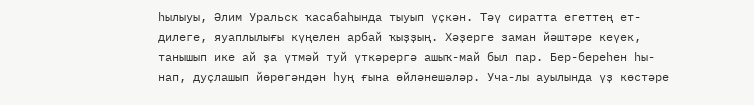һылыуы, Әлим Уральск ҡасабаһында тыуып үҫкән. Тәү сиратта егеттең ет-дилеге, яуаплылығы күңелен арбай ҡыҙҙың. Хәҙерге заман йәштәре кеүек, танышып ике ай ҙа үтмәй туй үткәрергә ашыҡ-май был пар. Бер-береһен һы-нап, дуҫлашып йөрөгәндән һуң ғына өйләнешәләр. Уча-лы ауылында үҙ көстәре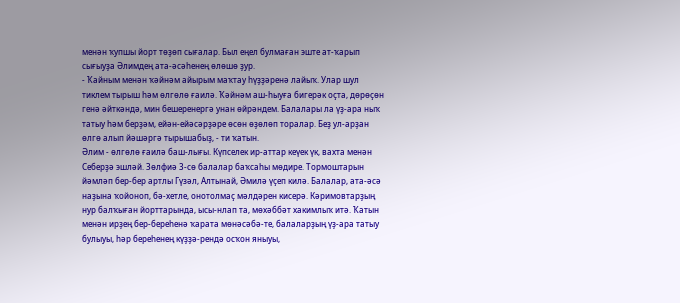менән ҡупшы йорт төҙөп сығалар. Был еңел булмаған эште ат-ҡарып сығыуҙа Әлимдең ата-әсәһенең өлөшө ҙур.
- Ҡайным менән ҡәйнәм айырым маҡтау һүҙҙәренә лайыҡ. Улар шул тиклем тырыш һәм өлгөлө ғаилә. Ҡәйнәм аш-һыуға бигерәк оҫта, дөрөҫөн генә әйткәндә, мин бешеренергә унан өйрәндем. Балалары ла үҙ-ара ныҡ татыу һәм берҙәм, ейән-ейәсәрҙәре өсөн өҙөлөп торалар. Беҙ ул-арҙан өлгө алып йәшәргә тырышабыҙ, - ти ҡатын.
Әлим - өлгөлө ғаилә баш-лығы. Күпселек ир-аттар кеүек үк, вахта менән Себерҙә эшләй. Зөлфиә 3-сө балалар баҡсаһы мөдире. Тормоштарын йәмләп бер-бер артлы Гүзәл, Алтынай, Әмилә үҫеп килә. Балалар, ата-әсә наҙына ҡойоноп, бә-хетле, онотолмаҫ мәлдәрен кисерә. Кәримовтарҙың нур балҡыған йорттарында, ысы-нлап та, мөхәббәт хакимлыҡ итә. Ҡатын менән ирҙең бер-береһенә ҡарата мөнәсәбә-те, балаларҙың үҙ-ара татыу булыуы, һәр береһенең күҙҙә-рендә осҡон яныуы,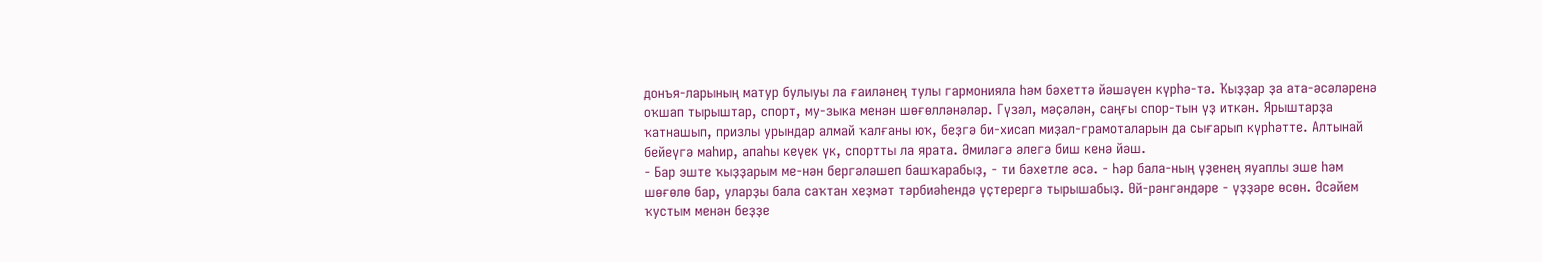донъя-ларының матур булыуы ла ғаиләнең тулы гармонияла һәм бәхеттә йәшәүен күрһә-тә. Ҡыҙҙар ҙа ата-әсәләренә оҡшап тырыштар, спорт, му-зыка менән шөғөлләнәләр. Гүзәл, мәҫәлән, саңғы спор-тын үҙ иткән. Ярыштарҙа ҡатнашып, призлы урындар алмай ҡалғаны юҡ, беҙгә би-хисап миҙал-грамоталарын да сығарып күрһәтте. Алтынай бейеүгә маһир, апаһы кеүек үк, спортты ла ярата. Әмиләгә әлегә биш кенә йәш.
- Бар эште ҡыҙҙарым ме-нән бергәләшеп башҡарабыҙ, - ти бәхетле әсә. - Һәр бала-ның үҙенең яуаплы эше һәм шөғөлө бар, уларҙы бала саҡтан хеҙмәт тәрбиәһендә үҫтерергә тырышабыҙ. Өй-рәнгәндәре - үҙҙәре өсөн. Әсәйем ҡустым менән беҙҙе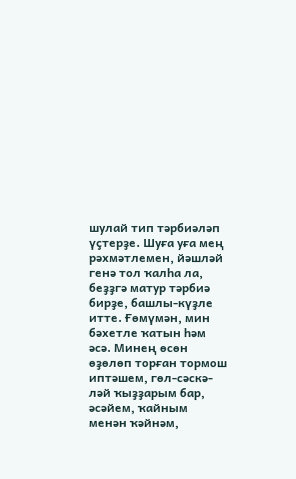шулай тип тәрбиәләп үҫтерҙе. Шуға уға мең рәхмәтлемен, йәшләй генә тол ҡалһа ла, беҙҙгә матур тәрбиә бирҙе, башлы-күҙле итте. Ғөмүмән, мин бәхетле ҡатын һәм әсә. Минең өсөн өҙөлөп торған тормош иптәшем, гөл-сәскә-ләй ҡыҙҙарым бар, әсәйем, ҡайным менән ҡәйнәм,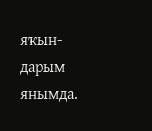яҡын-дарым янымда.